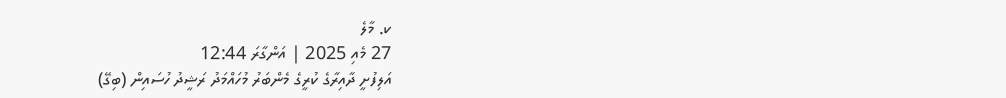ކ. މާލެ
27 މެއި 2025 | އަންގާރަ 12:44
އަލިފުށީ ދާއިރާގެ ކުރީގެ މެންބަރު މުހައްމަދު ރަޝީދު ހުސައިން (ބިގޭ)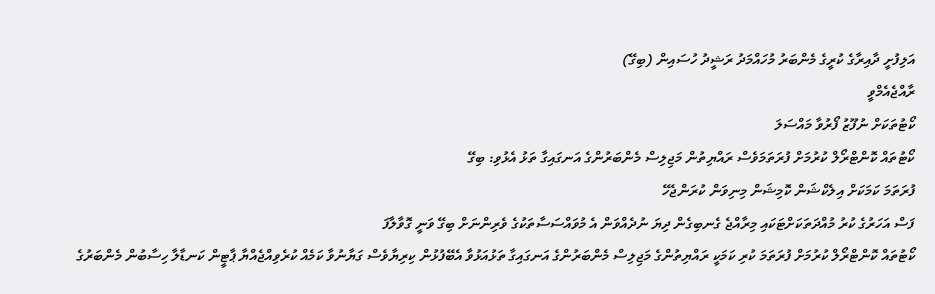އަލިފުށީ ދާއިރާގެ ކުރީގެ މެންބަރު މުހައްމަދު ރަޝީދު ހުސައިން (ބިގޭ)
ރާއްޖެއެމްވީ
ކޯޓުތަކަށް ނުފޫޒު ފޯރުވާ މައްސަލަ
ކޯޓުތައް ކޮންޓްރޯލް ކުރުމަށް ފުރަތަމަވެސް ރައްޔިތުން މަޖިލިސް މެންބަރުންގެ އަނގައިގާ ތަޅު އެޅުވި: ބިގޭ
ފުރަތަމަ ކަމަކަށް އިލެކްޝަން ކޮމިޝަން މިނިވަން ކުރަންޖެހޭ
ފަސް އަހަރުގެ ކުރު މުއްދަތަކަށްޓަކައި މިރާއްޖެ ގެނބިގެން ދިޔަ ނުދެއްވަން އެ މުވައްސަސާތަކުގެ ވެރިންނަށް ބިގޭ ވަނީ ގޮވާލާފަ
ކޯޓުތައް ކޮންޓްރޯލް ކުރުމަށް ފުރަތަމަ ކުރި ކަމަކީ ރައްޔިތުންގެ މަޖިލިސް މެންބަރުންގެ އަނގައިގާ ތަޅުއަޅުވާ އެބޭފުޅުން ކިރިޔާވެސް ގަޔާނުވާ ކަމެއް ކުރެވިއްޖެއްޔާ ޕާޓީން ކަނޑާލާ ހިސާބުން މެންބަރުގެ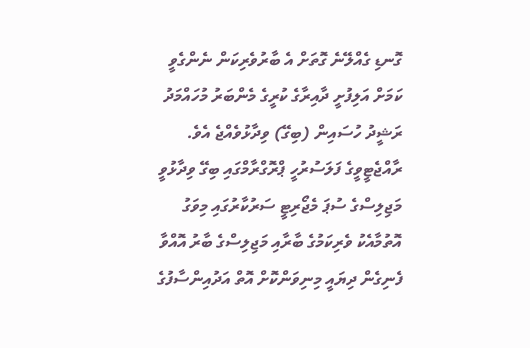ގޮނޑި ގެއްލޭނެ ގޮތަށް އެ ބާރުވެރިކަން ނެންގެވީ ކަމަށް އަލިފުށީ ދާއިރާގެ ކުރީގެ މެންބަރު މުހައްމަދު ރަޝީދު ހުސައިން (ބިގޭ) ވިދާޅުވެއްޖެ އެވެ.
ރާއްޖެޓީވީގެ ފަލަސުރުހީ ޕްރޮގްރާމްގައި ބިގޭ ވިދާޅުވީ މަޖިލިސްގެ ސުޕަ މެޖޯރިޓީ ސަރުކާރުގައި މިވަގު އޮތުމާއެކު ވެރިކަމުގެ ބާރާއި މަޖިލިސްގެ ބާރު އޮއްވާ ފެނިގެން ދިޔައީ މިނިވަންކޮށް އޮތް އަދުއިންސާފުގެ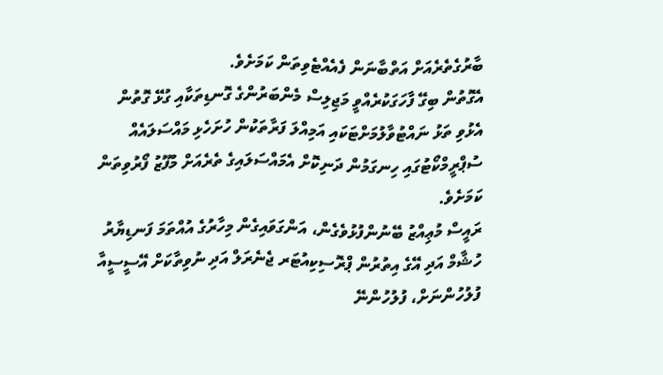ބާރުގެތެރެއަށް އަތްބާނަން ފެއެއްޓެވިތަން ކަމަށެވެ.
އެގޮތުން ބިގޭ ފާހަގަކުރެއްވީ މަޖިލިސް މެންބަރުންގެ ގޮނޑިތަކާއި ގުޅޭ ގޮތުން އެޅުވި ތަޅު ނައްޓުވާލުމަށްޓަކައި އަމިއްލަ ފަރާތަކުން ހުށަހެޅި މައްސަލައެއް ސުޕްރީމްކޯޓުގައި ހިނގަމުން ދަނިކޮށް އެމައްސަލައިގެ ތެރެއަށް މުފޫޒު ފޯރުވިތަން ކަމަށެވެ.
ރައީސް މުޢިއްޒު ބޭނުންފުޅުވެގެން، އަންގަވައިގެން މިހާރުގެ އުއްތަމަ ފަނޑިޔާރު ހުޝާމް އަދި އޭގެ އިތުރުން ޕްރޮސިކިއުޓަރ ޖެނެރަލް އަދި ނުވިތާކަށް އޭސީސީއާ ފުލުހުންނަށް، ފުލުހުންނޭ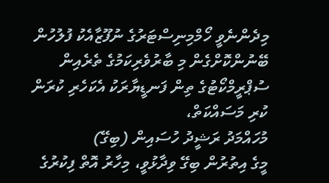މިދެންނެވީ ހޯމްމިނިސްޓަރުގެ ނުފޫޒާއެކު ފުލުހުން ބޭނުންކޮށްގެން މި ބާރުވެރިކަމުގެ ތެރެއިން ސުޕްރީމްކޯޓުގެ ތިން ފަނޑީޔާރަކު އެކަހެރި ކުރަން ކުރި މަސައްކަތް،
މުހައްމަދު ރަޝީދު ހުސައިން (ބިގޭ)
މީގެ އިތުރުން ބިގޭ ވިދާޅުވީ، މިހާރު އޮތް ފިކުރުގެ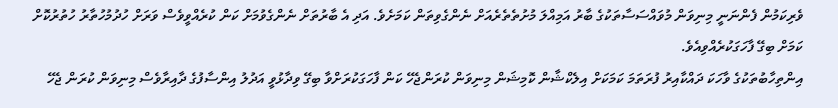ވެރިކަމުން ފެންނަނީ މިނިވަން މުވައްސަސާތަކުގެ ބާރު އަމިއްލަ މުށުތެތެރެއަށް ނެންގެވިތަން ކަމަށެވެ. އަދި އެ ބާރުތަށް ނެންގެވުމަށް ކަން ކުރެއްވީވެސް ވަރަށް ހުދުމުހުތާރު ހުތުރުކޮށް ކަމަށް ބިގޭ ފާހަގަކުރެއްވިއެވެ.
އިންތިހާބުތަކުގެ ވާހަކަ ދައްކާއިރު ފުރަތަމަ ކަމަކަށް އިލެކްޝާން ކޮމިޝަން މިނިވަން ކުރަންޖެހޭ ކަން ފާހަގަކުރަށްވާ ބިގޭ ވިދާޅުވީ އަދުލު އިންސާފުގެ ދާއިރާވެސް މިނިވަން ކުރަން ޖެހޭ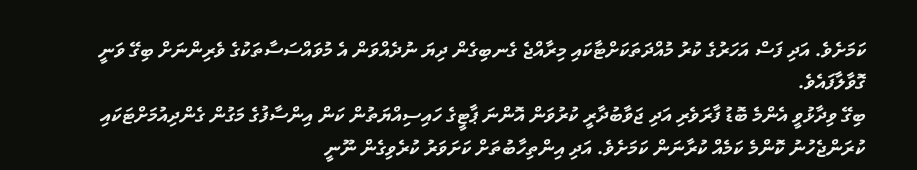ކަމަށެވެ. އަދި ފަސް އަހަރުގެ ކުރު މުއްދަތަކަށްޓާކައި މިރާއްޖެ ގެނބިގެން ދިޔަ ނުދެއްވަން އެ މުވައްސަސާތަކުގެ ވެރިންނަށް ބިގޭ ވަނީ ގޮވާލާފައެވެ.
ބިގޭ ވިދާޅުވީ އެންމެ ބޮޑު ފާރަވެރި އަދި ޖަވާބުދާރީ ކުރުވަން އޮންނަ ޕާޓީގެ ހައިސިއްޔަތުން ކަން އިންސާފުގެ މަގުން ގެންދިއުމަށްޓަކައި ކުރަންޖެހުނު ކޮންމެ ކަމެއް ކުރާނަން ކަމަށެވެ. އަދި އިންތިހާބުތަށް ކަށަވަރު ކުރެވިގެން ނޫނީ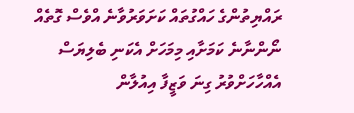ރައްޔިތުންގެ ހައްގުތައް ކަށަވަރުވާނެ އްވެސް ގޮތެއް ނޯންނާނެ ކަމަށާއި މިމަހަށް އެކަނި ބެލިޔަސް އެއްހާހަށްވުރު ގިނަ ވަޒީފާ އިއުލާން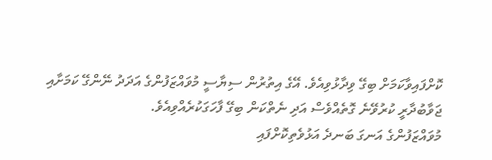ކޮށްފައިވާކަމަށް ބިގޭ ވިދާޅުވިއެވެ. އޭގެ އިތުރުން ސިޔާސީ މުވައްޒަފުންގެ އަދަދު ނޭންގޭ ކަމަށާއި ޖަވާބުދާރީ ކުރުވޭނެ ގޮތެއްވެސް އަދި ނެތްކަން ބިގޭ ފާހަގަކުރެއްވިއެވެ.
މުވައްޒަފުންގެ އަނގަ ބަނދެ އަޅުވެތިކޮށްފައި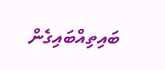ބައިތިއްބައިގެން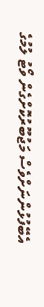އެބޭފުޅުންނަށްވެސް މަޖުބޫރުކޮށްގެން ވޯޓު ލުމުގެ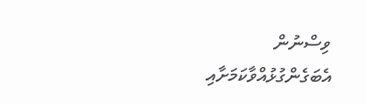ވިސްނުން އެބަގެންގުޅުއްވާކަމަށާއި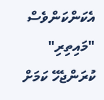އެކަންކަންވެސް "މައިތިރި" ކުރަންޖެހޭ ކަމަށް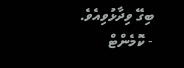ބިގޭ ވިދާޅުވިއެވެ.
- ކޮމެންޓް